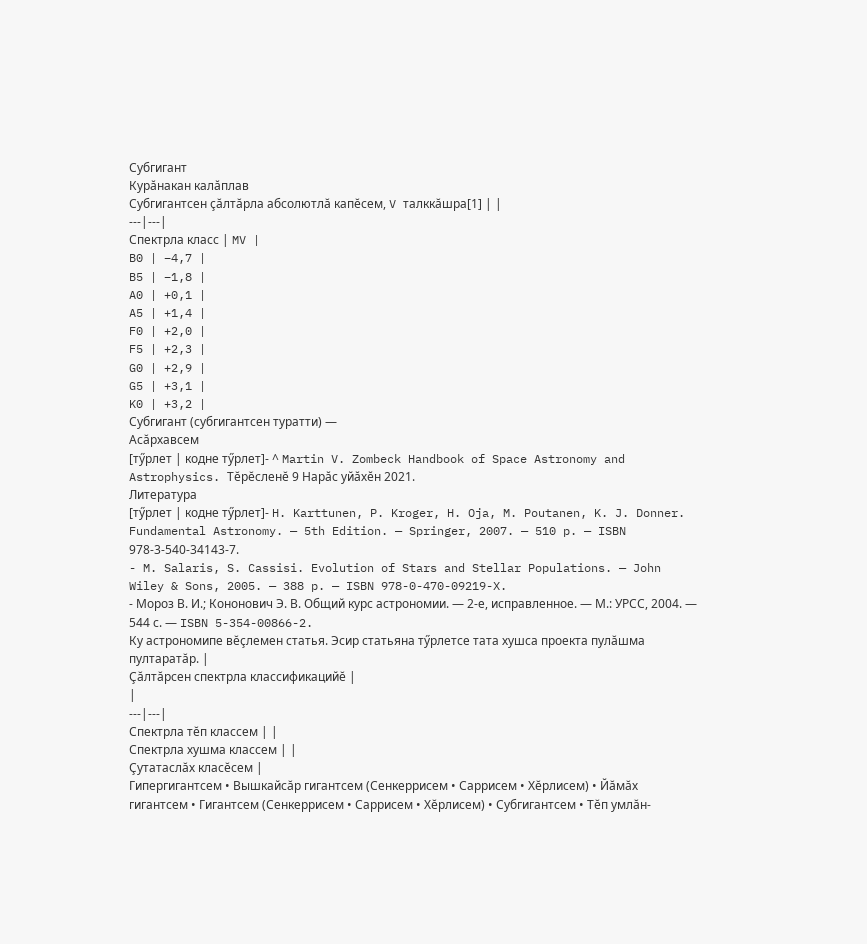Субгигант
Курӑнакан калӑплав
Субгигантсен çăлтăрла абсолютлă капĕсем, V талккăшра[1] | |
---|---|
Спектрла класс | MV |
B0 | −4,7 |
B5 | −1,8 |
A0 | +0,1 |
A5 | +1,4 |
F0 | +2,0 |
F5 | +2,3 |
G0 | +2,9 |
G5 | +3,1 |
K0 | +3,2 |
Субгигант (субгигантсен туратти) —
Асăрхавсем
[тӳрлет | кодне тӳрлет]- ^ Martin V. Zombeck Handbook of Space Astronomy and Astrophysics. Тĕрĕсленĕ 9 Нарӑс уйӑхӗн 2021.
Литература
[тӳрлет | кодне тӳрлет]- H. Karttunen, P. Kroger, H. Oja, M. Poutanen, K. J. Donner. Fundamental Astronomy. — 5th Edition. — Springer, 2007. — 510 p. — ISBN 978-3-540-34143-7.
- M. Salaris, S. Cassisi. Evolution of Stars and Stellar Populations. — John Wiley & Sons, 2005. — 388 p. — ISBN 978-0-470-09219-X.
- Мороз В. И.; Кононович Э. В. Общий курс астрономии. — 2-е, исправленное. — М.: УРСС, 2004. — 544 с. — ISBN 5-354-00866-2.
Ку астрономипе вĕçлемен статья. Эсир статьяна тӳрлетсе тата хушса проекта пулăшма пултаратăр. |
Çăлтăрсен спектрла классификацийĕ |
|
---|---|
Спектрла тĕп классем | |
Спектрла хушма классем | |
Çутатаслăх класĕсем |
Гипергигантсем • Вышкайсăр гигантсем (Сенкеррисем • Саррисем • Хĕрлисем) • Йăмăх гигантсем • Гигантсем (Сенкеррисем • Саррисем • Хĕрлисем) • Субгигантсем • Тĕп умлăн-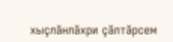хыçлăнлăхри çăлтăрсем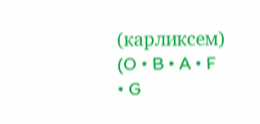(карликсем) (O • B • A • F • G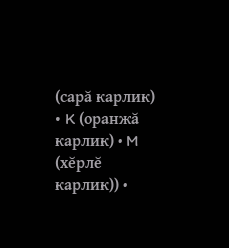(сарă карлик) • K (оранжă карлик) • M (хĕрлĕ карлик)) •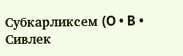Субкарликсем (O • B • Сивлек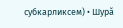субкарликсем) • Шурă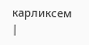карликсем |